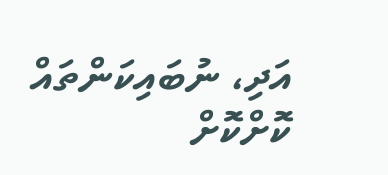އަދި، ނުބައިކަންތައް ކޮށްކޮށް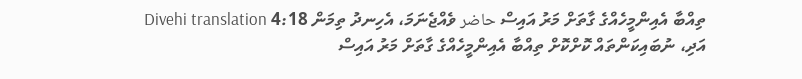ތިއްބާ އެއިންމީހެއްގެ ގާތަށް މަރު އައިސް حاضر ވެއްޖެނަމަ، އެހިނދު ތިމަން 4:18 Divehi translation
އަދި، ނުބައިކަންތައް ކޮށްކޮށް ތިއްބާ އެއިންމީހެއްގެ ގާތަށް މަރު އައިސް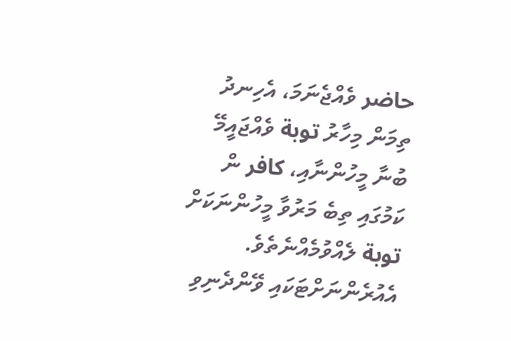حاضر ވެއްޖެނަމަ، އެހިނދު ތިމަން މިހާރު توبة ވެއްޖައީމޭ ބުނާ މީހުންނާއި، كافر ން ކަމުގައި ތިބެ މަރުވާ މީހުންނަކަށް توبة ލެއްވުމެއްނެތެވެ. އެއުރެންނަށްޓަކައި ވޭންދެނިވި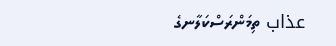عذاب ތިމަންރަސްކަލާނގެ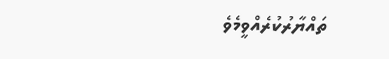ތައްޔާރުކުރެއްވީމެވެ